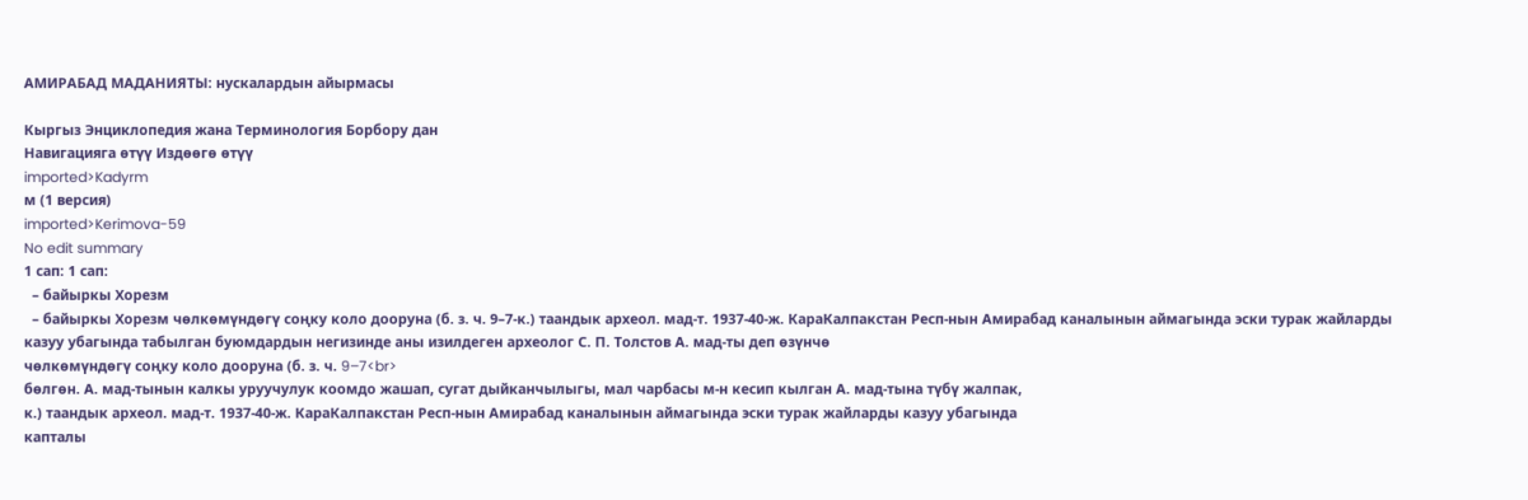АМИРАБАД МАДАНИЯТЫ: нускалардын айырмасы

Кыргыз Энциклопедия жана Терминология Борбору дан
Навигацияга өтүү Издөөгө өтүү
imported>Kadyrm
м (1 версия)
imported>Kerimova-59
No edit summary
1 сап: 1 сап:
  – байыркы Хорезм
  – байыркы Хорезм чөлкөмүндөгү соңку коло дооруна (б. з. ч. 9–7-к.) таандык археол. мад-т. 1937-40-ж. КараКалпакстан Респ-нын Амирабад каналынын аймагында эски турак жайларды казуу убагында табылган буюмдардын негизинде аны изилдеген археолог С. П. Толстов А. мад-ты деп өзүнчө
чөлкөмүндөгү соңку коло дооруна (б. з. ч. 9–7<br>
бөлгөн. А. мад-тынын калкы уруучулук коомдо жашап, сугат дыйканчылыгы, мал чарбасы м-н кесип кылган А. мад-тына түбү жалпак,
к.) таандык археол. мад-т. 1937-40-ж. КараКалпакстан Респ-нын Амирабад каналынын аймагында эски турак жайларды казуу убагында
капталы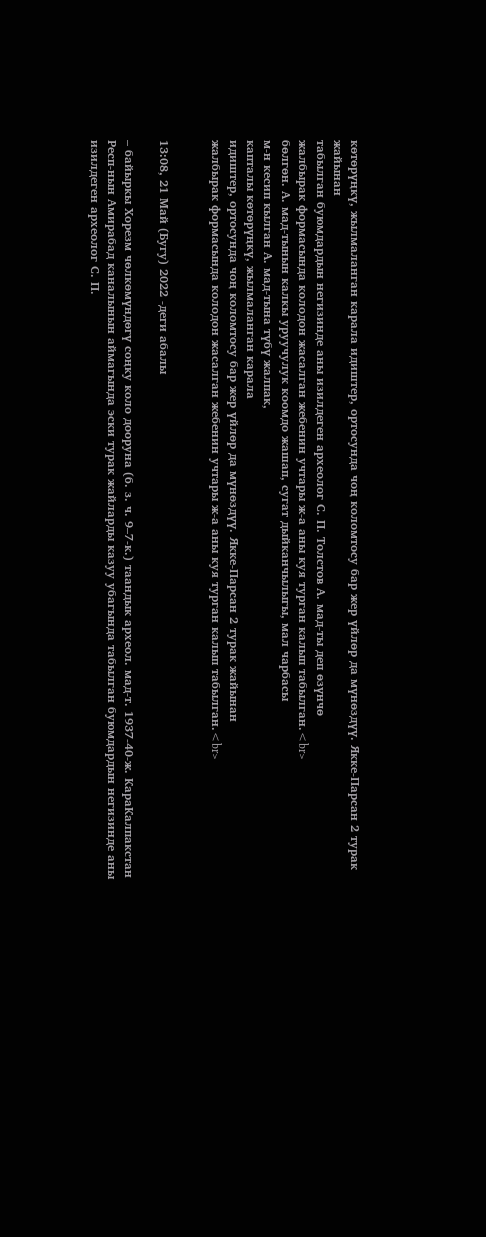көтөрүңкү, жылмаланган карала идиштер, ортосунда чоң коломтосу бар жер үйлөр да мүнөздүү. Якке-Парсан 2 турак жайынан
табылган буюмдардын негизинде аны изилдеген археолог С. П. Толстов А. мад-ты деп өзүнчө
жалбырак формасында колодон жасалган жебенин учтары ж-а аны куя турган калып табылган.<br>
бөлгөн. А. мад-тынын калкы уруучулук коомдо жашап, сугат дыйканчылыгы, мал чарбасы
м-н кесип кылган А. мад-тына түбү жалпак,
капталы көтөрүңкү, жылмаланган карала
идиштер, ортосунда чоң коломтосу бар жер үйлөр да мүнөздүү. Якке-Парсан 2 турак жайынан
жалбырак формасында колодон жасалган жебенин учтары ж-а аны куя турган калып табылган.<br>


13:08, 21 Май (Бугу) 2022 -деги абалы

– байыркы Хорезм чөлкөмүндөгү соңку коло дооруна (б. з. ч. 9–7-к.) таандык археол. мад-т. 1937-40-ж. КараКалпакстан Респ-нын Амирабад каналынын аймагында эски турак жайларды казуу убагында табылган буюмдардын негизинде аны изилдеген археолог С. П.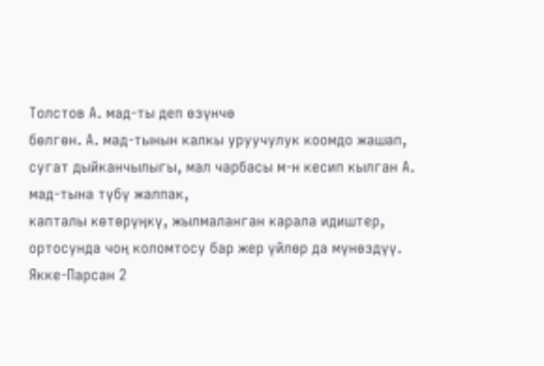Толстов А. мад-ты деп өзүнчө
бөлгөн. А. мад-тынын калкы уруучулук коомдо жашап, сугат дыйканчылыгы, мал чарбасы м-н кесип кылган А. мад-тына түбү жалпак,
капталы көтөрүңкү, жылмаланган карала идиштер, ортосунда чоң коломтосу бар жер үйлөр да мүнөздүү. Якке-Парсан 2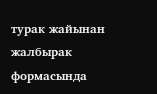турак жайынан
жалбырак формасында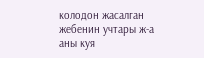колодон жасалган жебенин учтары ж-а аны куя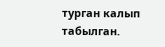турган калып табылган.